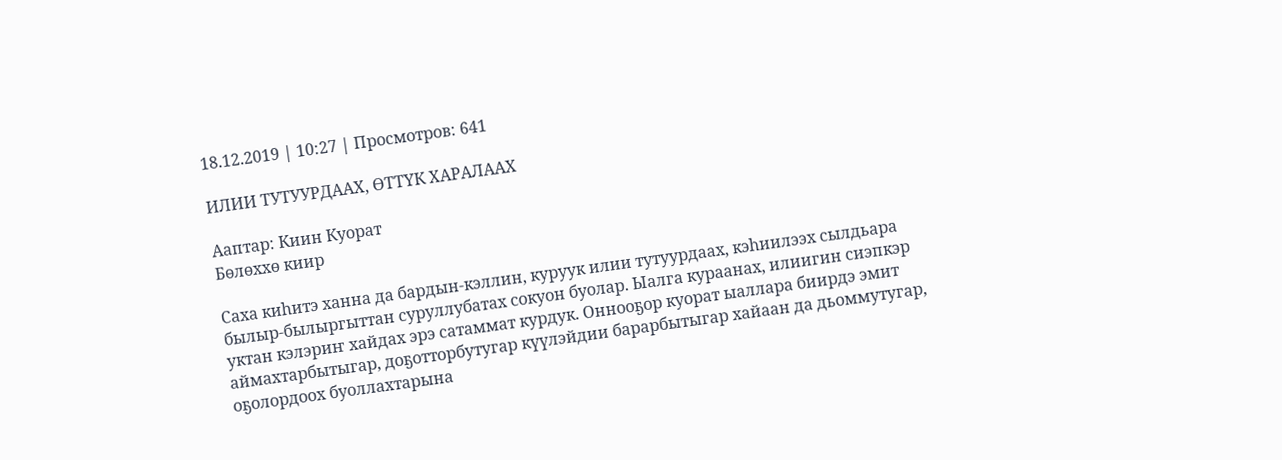18.12.2019 | 10:27 | Просмотров: 641

ИЛИИ ТУТУУРДААХ, ӨТТҮК ХАРАЛААХ

Ааптар: Киин Куорат
Бөлөххө киир

Саха киһитэ ханна да бардын-кэллин, куруук илии тутуурдаах, кэһиилээх сылдьара былыр-былыргыттан суруллубатах сокуон буолар. Ыалга кураанах, илиигин сиэпкэр уктан кэлэриҥ хайдах эрэ сатаммат курдук. Оннооҕор куорат ыаллара биирдэ эмит аймахтарбытыгар, доҕотторбутугар күүлэйдии барарбытыгар хайаан да дьоммутугар, оҕолордоох буоллахтарына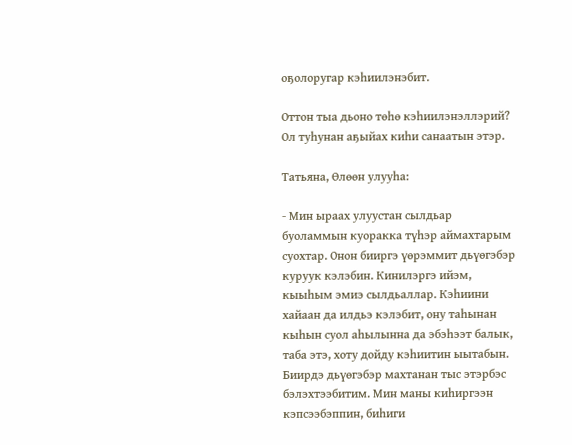оҕолоругар кэһиилэнэбит.

Оттон тыа дьоно төһө кэһиилэнэллэрий? Ол туһунан аҕыйах киһи санаатын этэр.

Татьяна, Өлөөн улууһа:

- Мин ыраах улуустан сылдьар буоламмын куоракка түһэр аймахтарым суохтар. Онон бииргэ үөрэммит дьүөгэбэр куруук кэлэбин. Кинилэргэ ийэм, кыыһым эмиэ сылдьаллар. Кэһиини хайаан да илдьэ кэлэбит, ону таһынан кыһын суол аһылынна да эбэһээт балык, таба этэ, хоту дойду кэһиитин ыытабын. Биирдэ дьүөгэбэр махтанан тыс этэрбэс бэлэхтээбитим. Мин маны киһиргээн кэпсээбэппин, биһиги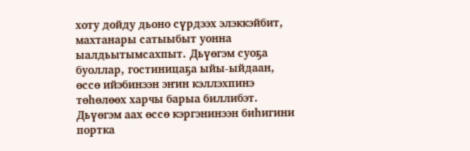хоту дойду дьоно сүрдээх элэккэйбит, махтанары сатыыбыт уонна ыалдьытымсахпыт. Дьүөгэм суоҕа буоллар, гостиницаҕа ыйы-ыйдаан, өссө ийэбинээн эҥин кэллэхпинэ төһөлөөх харчы барыа биллибэт. Дьүөгэм аах өссө кэргэнинээн биһигини портка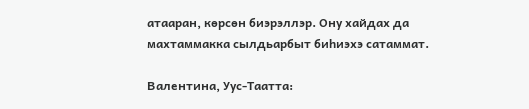атааран, көрсөн биэрэллэр. Ону хайдах да махтаммакка сылдьарбыт биһиэхэ сатаммат.

Валентина, Уус-Таатта: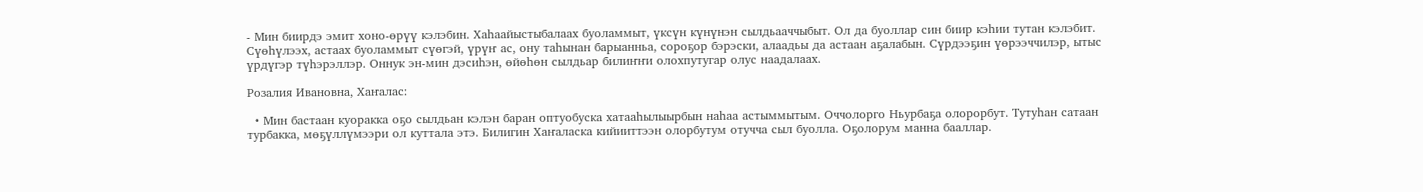- Мин биирдэ эмит хоно-өрүү кэлэбин. Хаһаайыстыбалаах буоламмыт, үксүн күнүнэн сылдьааччыбыт. Ол да буоллар син биир кэһии тутан кэлэбит. Сүөһүлээх, астаах буоламмыт сүөгэй, үрүҥ ас, ону таһынан барыанньа, сороҕор бэрэски, алаадьы да астаан аҕалабын. Сүрдээҕин үөрээччилэр, ытыс үрдүгэр түһэрэллэр. Оннук эн-мин дэсиһэн, өйөһөн сылдьар билиҥҥи олохпутугар олус наадалаах.

Розалия Ивановна, Хаҥалас:

  • Мин бастаан куоракка оҕо сылдьан кэлэн баран оптуобуска хатааһылыырбын наһаа астыммытым. Оччолорго Ньурбаҕа олорорбут. Тутуһан сатаан турбакка, мөҕүллүмээри ол куттала этэ. Билигин Хаҥаласка кийииттээн олорбутум отучча сыл буолла. Оҕолорум манна бааллар.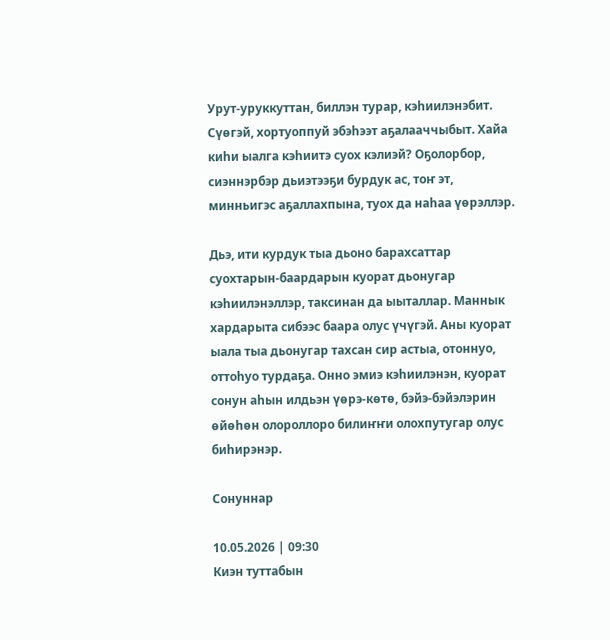Урут-уруккуттан, биллэн турар, кэһиилэнэбит. Сүөгэй, хортуоппуй эбэһээт аҕалааччыбыт. Хайа киһи ыалга кэһиитэ суох кэлиэй? Оҕолорбор, сиэннэрбэр дьиэтээҕи бурдук ас, тоҥ эт, минньигэс аҕаллахпына, туох да наһаа үөрэллэр.

Дьэ, ити курдук тыа дьоно барахсаттар суохтарын-баардарын куорат дьонугар кэһиилэнэллэр, таксинан да ыыталлар. Маннык хардарыта сибээс баара олус үчүгэй. Аны куорат ыала тыа дьонугар тахсан сир астыа, отоннуо, оттоһуо турдаҕа. Онно эмиэ кэһиилэнэн, куорат сонун аһын илдьэн үөрэ-көтө, бэйэ-бэйэлэрин өйөһөн олороллоро билиҥҥи олохпутугар олус биһирэнэр.

Сонуннар

10.05.2026 | 09:30
Киэн туттабын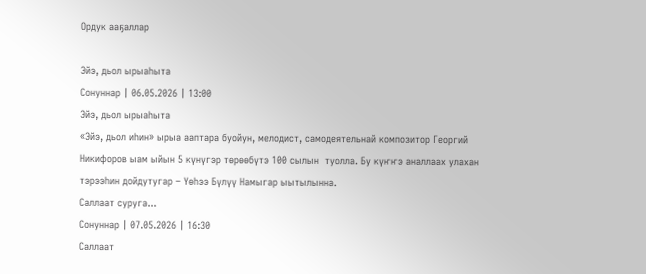Ордук ааҕаллар

Эйэ, дьол ырыаһыта
Сонуннар | 06.05.2026 | 13:00
Эйэ, дьол ырыаһыта
«Эйэ, дьол иhин» ырыа ааптара буойун, мелодист, самодеятельнай композитор Георгий Никифоров ыам ыйын 5 күнүгэр төрөөбүтэ 100 сылын  туолла. Бу күҥҥэ аналлаах улахан тэрээһин дойдутугар – Үөһээ Бүлүү Намыгар ыытылынна.
Саллаат суруга...
Сонуннар | 07.05.2026 | 16:30
Саллаат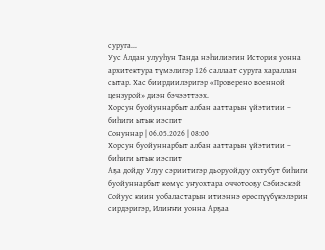суруга...
Уус Алдан улууһун Танда нэһилиэгин История уонна архитектура түмэлигэр 126 саллаат суруга хараллан сытар. Хас биирдиилэригэр «Проверено военной цензурой» диэн бэчээттээх.
Хорсун буойуннарбыт албан ааттарын үйэтитии – биһиги ытык иэспит
Сонуннар | 06.05.2026 | 08:00
Хорсун буойуннарбыт албан ааттарын үйэтитии – биһиги ытык иэспит
Аҕа дойду Улуу сэриитигэр дьоруойдуу охтубут биһиги буойуннарбыт көмүс уҥуохтара оччотооҕу Сэбиэскэй Сойуус киин уобаластарын итиэннэ өрөспүүбүкэлэрин сирдэригэр, Илиҥҥи уонна Арҕаа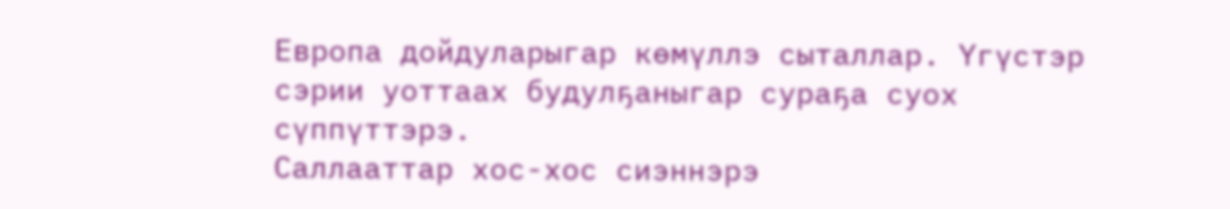Европа дойдуларыгар көмүллэ сыталлар. Үгүстэр сэрии уоттаах будулҕаныгар сураҕа суох сүппүттэрэ.
Саллааттар хос-хос сиэннэрэ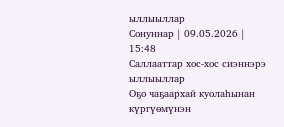ыллыыллар
Сонуннар | 09.05.2026 | 15:48
Саллааттар хос-хос сиэннэрэ ыллыыллар
Оҕо чаҕаархай куолаһынан күргүөмүнэн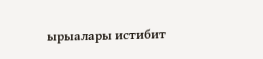ырыалары истибит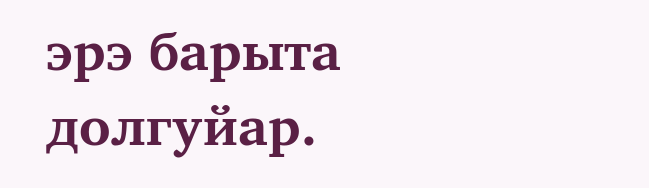эрэ барыта долгуйар.